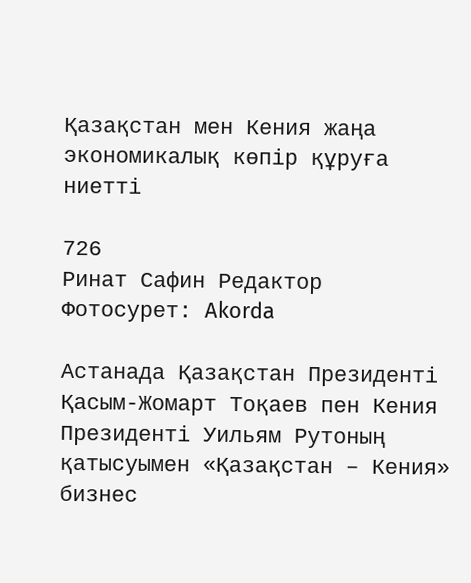Қазақстан мен Кения жаңа экономикалық көпір құруға ниетті

726
Ринат Сафин Редактор
Фотосурет: Akorda

Астанада Қазақстан Президенті Қасым-Жомарт Тоқаев пен Кения Президенті Уильям Рутоның қатысуымен «Қазақстан – Кения» бизнес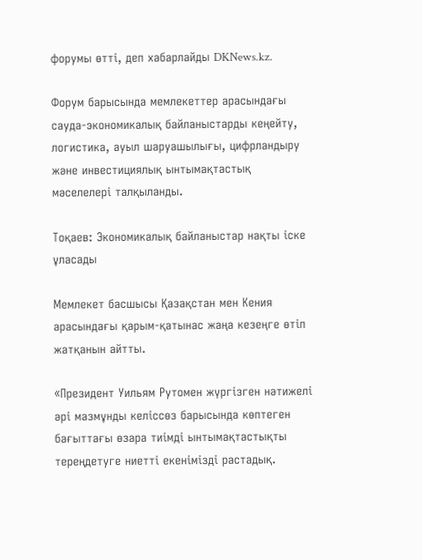форумы өтті, деп хабарлайды DKNews.kz.

Форум барысында мемлекеттер арасындағы сауда-экономикалық байланыстарды кеңейту, логистика, ауыл шаруашылығы, цифрландыру және инвестициялық ынтымақтастық мәселелері талқыланды.

Тоқаев: Экономикалық байланыстар нақты іске ұласады

Мемлекет басшысы Қазақстан мен Кения арасындағы қарым-қатынас жаңа кезеңге өтіп жатқанын айтты.

«Президент Уильям Рутомен жүргізген нәтижелі әрі мазмұнды келіссөз барысында көптеген бағыттағы өзара тиімді ынтымақтастықты тереңдетуге ниетті екенімізді растадық.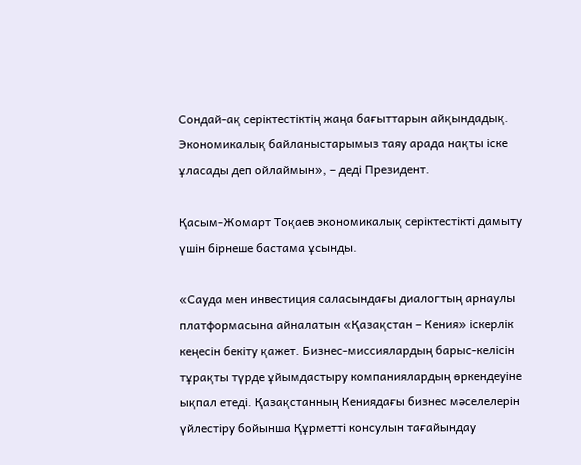Сондай-ақ серіктестіктің жаңа бағыттарын айқындадық. Экономикалық байланыстарымыз таяу арада нақты іске ұласады деп ойлаймын», – деді Президент.

Қасым-Жомарт Тоқаев экономикалық серіктестікті дамыту үшін бірнеше бастама ұсынды.

«Сауда мен инвестиция саласындағы диалогтың арнаулы платформасына айналатын «Қазақстан – Кения» іскерлік кеңесін бекіту қажет. Бизнес-миссиялардың барыс-келісін тұрақты түрде ұйымдастыру компаниялардың өркендеуіне ықпал етеді. Қазақстанның Кениядағы бизнес мәселелерін үйлестіру бойынша Құрметті консулын тағайындау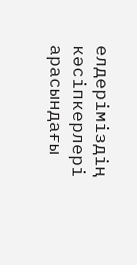елдеріміздің кәсіпкерлері арасындағы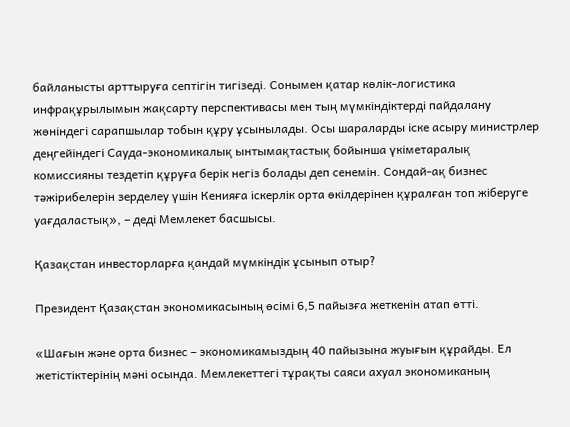байланысты арттыруға септігін тигізеді. Сонымен қатар көлік-логистика инфрақұрылымын жақсарту перспективасы мен тың мүмкіндіктерді пайдалану жөніндегі сарапшылар тобын құру ұсынылады. Осы шараларды іске асыру министрлер деңгейіндегі Сауда-экономикалық ынтымақтастық бойынша үкіметаралық комиссияны тездетіп құруға берік негіз болады деп сенемін. Сондай-ақ бизнес тәжірибелерін зерделеу үшін Кенияға іскерлік орта өкілдерінен құралған топ жіберуге уағдаластық», – деді Мемлекет басшысы.

Қазақстан инвесторларға қандай мүмкіндік ұсынып отыр?

Президент Қазақстан экономикасының өсімі 6,5 пайызға жеткенін атап өтті.

«Шағын және орта бизнес – экономикамыздың 40 пайызына жуығын құрайды. Ел жетістіктерінің мәні осында. Мемлекеттегі тұрақты саяси ахуал экономиканың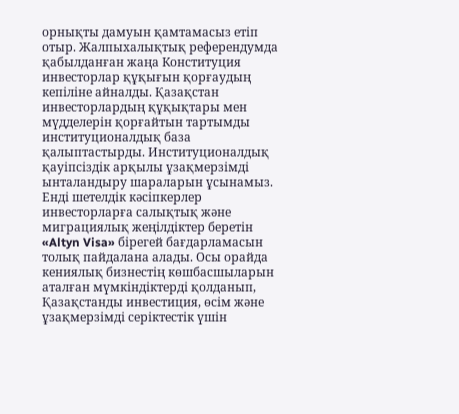орнықты дамуын қамтамасыз етіп отыр. Жалпыхалықтық референдумда қабылданған жаңа Конституция инвесторлар құқығын қорғаудың кепіліне айналды. Қазақстан инвесторлардың құқықтары мен мүдделерін қорғайтын тартымды институционалдық база қалыптастырды. Институционалдық қауіпсіздік арқылы ұзақмерзімді ынталандыру шараларын ұсынамыз. Енді шетелдік кәсіпкерлер инвесторларға салықтық және миграциялық жеңілдіктер беретін «Altyn Visa» бірегей бағдарламасын толық пайдалана алады. Осы орайда кениялық бизнестің көшбасшыларын аталған мүмкіндіктерді қолданып, Қазақстанды инвестиция, өсім және ұзақмерзімді серіктестік үшін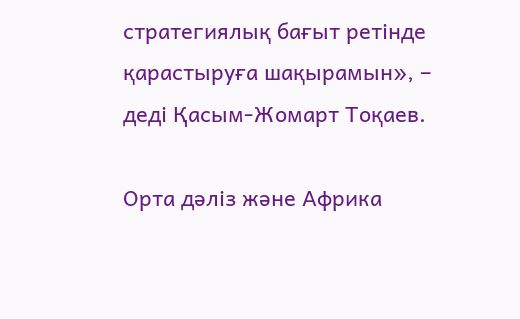стратегиялық бағыт ретінде қарастыруға шақырамын», – деді Қасым-Жомарт Тоқаев.

Орта дәліз және Африка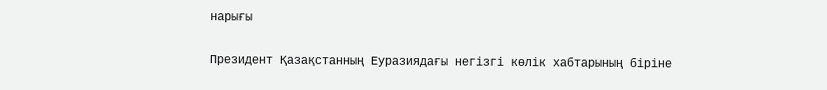нарығы

Президент Қазақстанның Еуразиядағы негізгі көлік хабтарының біріне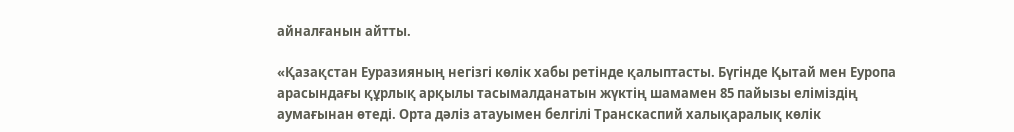айналғанын айтты.

«Қазақстан Еуразияның негізгі көлік хабы ретінде қалыптасты. Бүгінде Қытай мен Еуропа арасындағы құрлық арқылы тасымалданатын жүктің шамамен 85 пайызы еліміздің аумағынан өтеді. Орта дәліз атауымен белгілі Транскаспий халықаралық көлік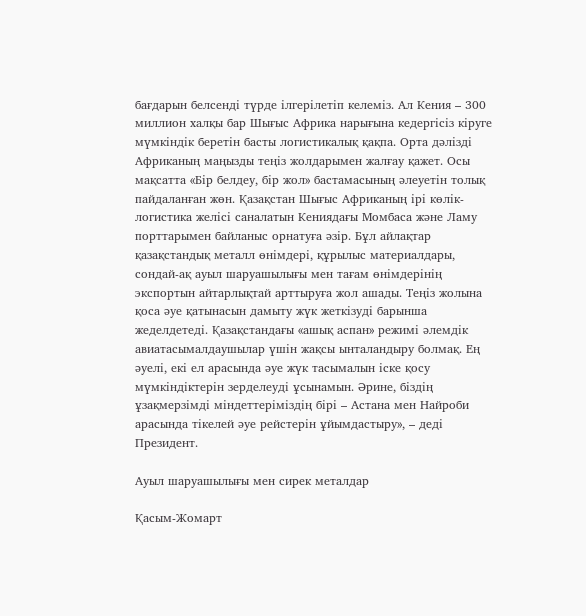бағдарын белсенді түрде ілгерілетіп келеміз. Ал Кения – 300 миллион халқы бар Шығыс Африка нарығына кедергісіз кіруге мүмкіндік беретін басты логистикалық қақпа. Орта дәлізді Африканың маңызды теңіз жолдарымен жалғау қажет. Осы мақсатта «Бір белдеу, бір жол» бастамасының әлеуетін толық пайдаланған жөн. Қазақстан Шығыс Африканың ірі көлік-логистика желісі саналатын Кениядағы Момбаса және Ламу порттарымен байланыс орнатуға әзір. Бұл айлақтар қазақстандық металл өнімдері, құрылыс материалдары, сондай-ақ ауыл шаруашылығы мен тағам өнімдерінің экспортын айтарлықтай арттыруға жол ашады. Теңіз жолына қоса әуе қатынасын дамыту жүк жеткізуді барынша жеделдетеді. Қазақстандағы «ашық аспан» режимі әлемдік авиатасымалдаушылар үшін жақсы ынталандыру болмақ. Ең әуелі, екі ел арасында әуе жүк тасымалын іске қосу мүмкіндіктерін зерделеуді ұсынамын. Әрине, біздің ұзақмерзімді міндеттеріміздің бірі – Астана мен Найроби арасында тікелей әуе рейстерін ұйымдастыру», – деді Президент.

Ауыл шаруашылығы мен сирек металдар

Қасым-Жомарт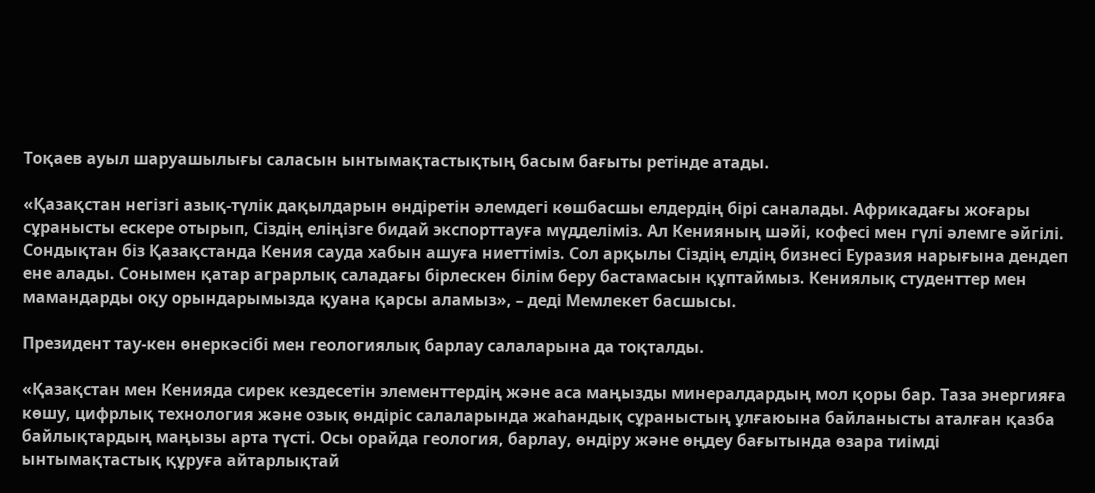Тоқаев ауыл шаруашылығы саласын ынтымақтастықтың басым бағыты ретінде атады.

«Қазақстан негізгі азық-түлік дақылдарын өндіретін әлемдегі көшбасшы елдердің бірі саналады. Африкадағы жоғары сұранысты ескере отырып, Сіздің еліңізге бидай экспорттауға мүдделіміз. Ал Кенияның шәйі, кофесі мен гүлі әлемге әйгілі. Сондықтан біз Қазақстанда Кения сауда хабын ашуға ниеттіміз. Сол арқылы Сіздің елдің бизнесі Еуразия нарығына дендеп ене алады. Сонымен қатар аграрлық саладағы бірлескен білім беру бастамасын құптаймыз. Кениялық студенттер мен мамандарды оқу орындарымызда қуана қарсы аламыз», – деді Мемлекет басшысы.

Президент тау-кен өнеркәсібі мен геологиялық барлау салаларына да тоқталды.

«Қазақстан мен Кенияда сирек кездесетін элементтердің және аса маңызды минералдардың мол қоры бар. Таза энергияға көшу, цифрлық технология және озық өндіріс салаларында жаһандық сұраныстың ұлғаюына байланысты аталған қазба байлықтардың маңызы арта түсті. Осы орайда геология, барлау, өндіру және өңдеу бағытында өзара тиімді ынтымақтастық құруға айтарлықтай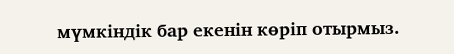мүмкіндік бар екенін көріп отырмыз.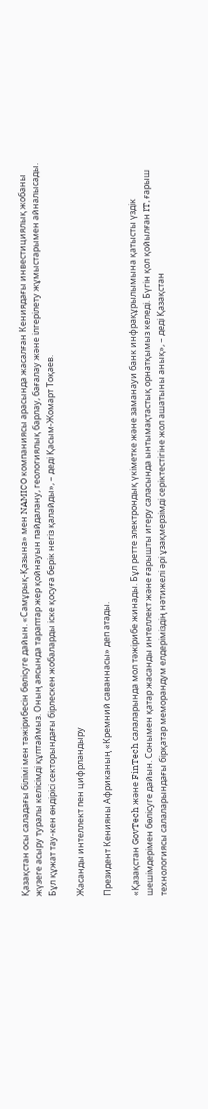Қазақстан осы саладағы білімі мен тәжірибесін бөлісуге дайын. «Самұрық-Қазына» мен NAMICO компаниясы арасында жасалған Кениядағы инвестициялық жобаны жүзеге асыру туралы келісімді құптаймыз. Оның аясында тараптар жер қойнауын пайдалану, геологиялық барлау, бағалау және ілгерілету жұмыстарымен айналысады. Бұл құжат тау-кен өндірісі секторындағы бірлескен жобаларды іске қосуға берік негіз қалайды», – деді Қасым-Жомарт Тоқаев.

Жасанды интеллект пен цифрландыру

Президент Кенияны Африканың «Кремний саваннасы» деп атады.

«Қазақстан GovTech және FinTech салаларында мол тәжірибе жинады. Бұл ретте электрондық үкіметке және заманауи банк инфрақұрылымына қатысты үздік шешімдерімен бөлісуге дайын. Сонымен қатар жасанды интеллект және ғарышты игеру саласында ынтымақтастық орнатқымыз келеді. Бүгін қол қойылған IT, ғарыш технологиясы салаларындағы бірқатар меморандум елдеріміздің нәтижелі әрі ұзақмерзімді серіктестігіне жол ашатыны анық», – деді Қазақстан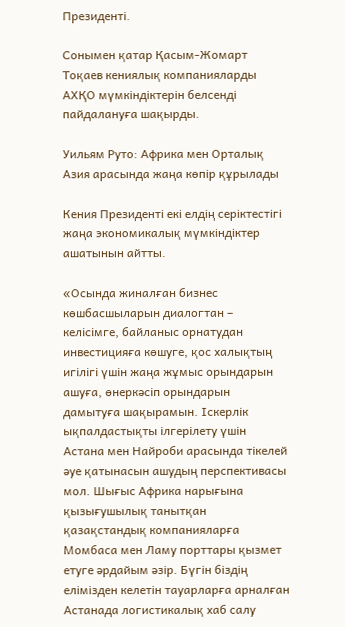Президенті.

Сонымен қатар Қасым-Жомарт Тоқаев кениялық компанияларды АХҚО мүмкіндіктерін белсенді пайдалануға шақырды.

Уильям Руто: Африка мен Орталық Азия арасында жаңа көпір құрылады

Кения Президенті екі елдің серіктестігі жаңа экономикалық мүмкіндіктер ашатынын айтты.

«Осында жиналған бизнес көшбасшыларын диалогтан – келісімге, байланыс орнатудан инвестицияға көшуге, қос халықтың игілігі үшін жаңа жұмыс орындарын ашуға, өнеркәсіп орындарын дамытуға шақырамын. Іскерлік ықпалдастықты ілгерілету үшін Астана мен Найроби арасында тікелей әуе қатынасын ашудың перспективасы мол. Шығыс Африка нарығына қызығушылық танытқан қазақстандық компанияларға Момбаса мен Ламу порттары қызмет етуге әрдайым әзір. Бүгін біздің елімізден келетін тауарларға арналған Астанада логистикалық хаб салу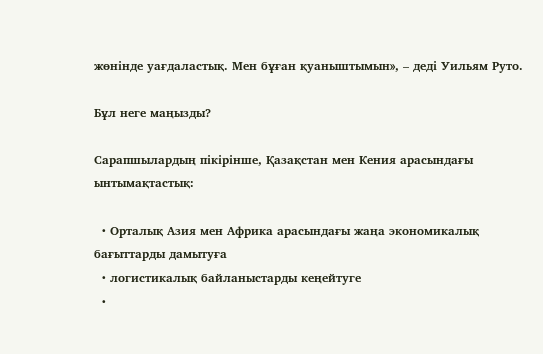жөнінде уағдаластық. Мен бұған қуаныштымын», – деді Уильям Руто.

Бұл неге маңызды?

Сарапшылардың пікірінше, Қазақстан мен Кения арасындағы ынтымақтастық:

  • Орталық Азия мен Африка арасындағы жаңа экономикалық бағыттарды дамытуға
  • логистикалық байланыстарды кеңейтуге
  •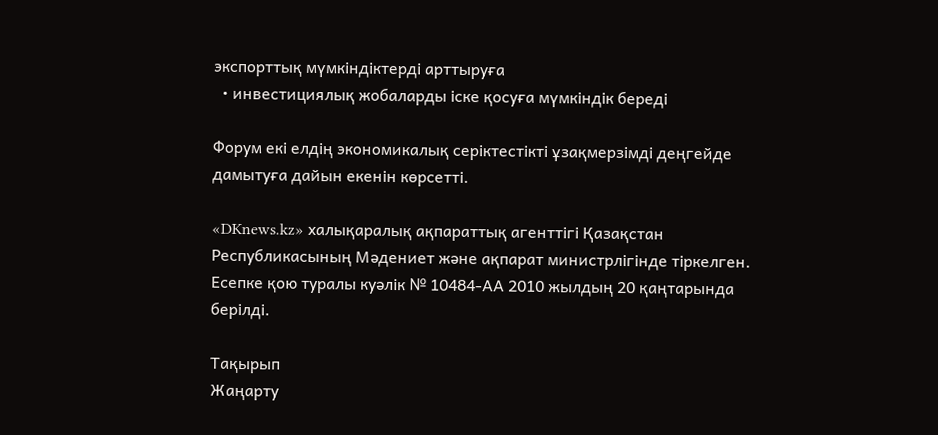экспорттық мүмкіндіктерді арттыруға
  • инвестициялық жобаларды іске қосуға мүмкіндік береді

Форум екі елдің экономикалық серіктестікті ұзақмерзімді деңгейде дамытуға дайын екенін көрсетті.

«DKnews.kz» халықаралық ақпараттық агенттігі Қазақстан Республикасының Мәдениет және ақпарат министрлігінде тіркелген. Есепке қою туралы куәлік № 10484-АА 2010 жылдың 20 қаңтарында берілді.

Тақырып
Жаңарту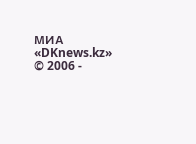МИА «DKnews.kz» © 2006 -